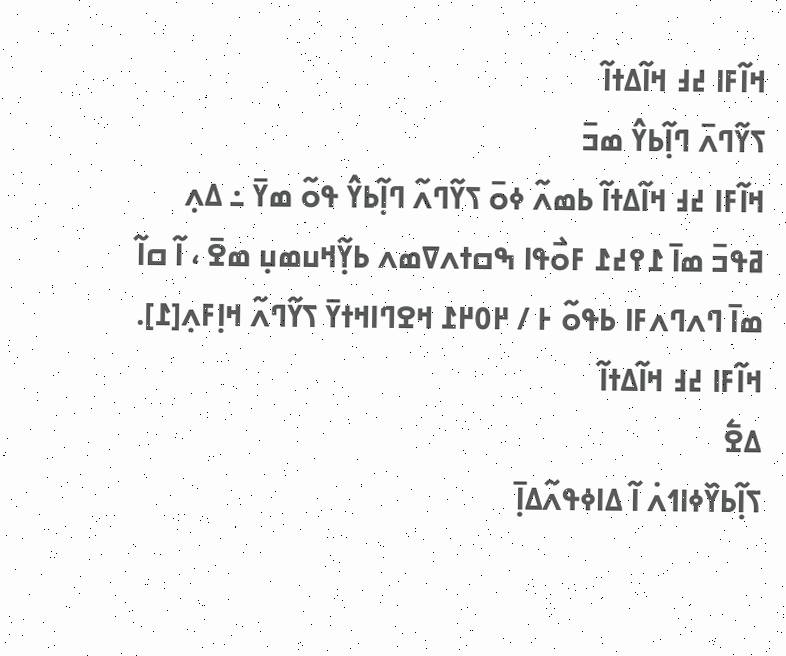ߞߊ߬ߓߊ ߄߃ ߞߊ߬ߡߙߊ߬
ߖߌ߬ߣߍ߫ ߣߊ߲߬ߕߌ߮ ߘߏ߫
ߞߊ߬ߓߊ ߄߃ ߞߊ߬ߡߙߊ߬ ߕߘߍ߬ ߦߋ߫ ߖߌ߬ߣߍ߬ ߣߊ߲߬ߕߌ߮ ߟߋ߬ ߘߌ߫ ߸ ߡߍ߲ ߥߟߏ߫ ߘߊ߫ ߁߉߄߁ ߓߋ߯ߟߊ ߒߛߙߍߜߘߍ ߕߌ߲߬ߞߎߘߎ߲ ߘߐ߫ ، ߊ߬ ߛߊ߬ ߘߊ߫ ߣߍߣߍߓߊ ߕߟߋ߬ ߅ / ߂߀߂߁ ߞߐߣߊߞߙߌ߫ ߖߌ߬ߣߍ߬ ߞߊ߲ߓߍ߲[߁].
ߞߊ߬ߓߊ ߄߃ ߞߊ߬ߡߙߊ߬
ߡߐ߱
ߖߊ߲߬ߕߌ߰ߦߊߗߍ߭ ߊ߬ ߡߊߦߟߍ߬ߡߊ߲߫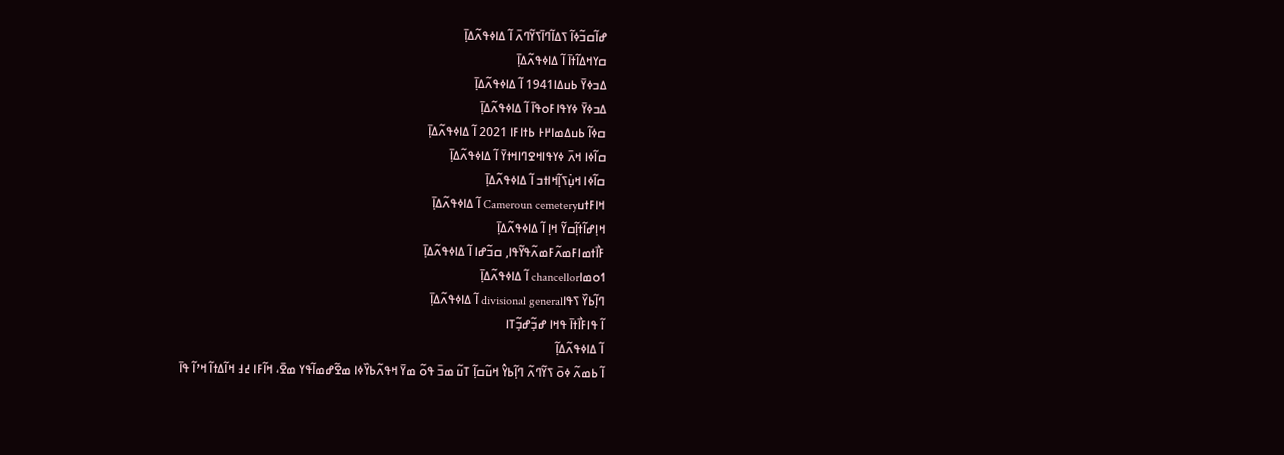ߝߊ߬ߛߏ߬ߦߊ߬ ߖߡߊ߬ߣߊ߫ߖߌ߬ߣߍ߫ ߊ߬ ߡߊߦߟߍ߬ߡߊ߲߫
ߛߌߞߡߊ߬ߙߊ߫ ߊ߬ ߡߊߦߟߍ߬ߡߊ߲߫
ߡߏߦߌ߫ ߕߎߡߊ1941 ߊ߬ ߡߊߦߟߍ߬ߡߊ߲߫
ߡߏߦߌ߫ ߦߌߟߊߓߋߟߊ߫ ߊ߬ ߡߊߦߟߍ߬ߡߊ߲߫
ߛߦߊ߬ ߕߎߡߘߊ߂߅ ߕߙߊߓߊ 2021 ߊ߬ ߡߊߦߟߍ߬ߡߊ߲߫
ߛߊ߬ߦߊ ߞߍ߫ ߦߌߟߊߞߐߣߊߞߙߌ߫ ߊ߬ ߡߊߦߟߍ߬ߡߊ߲߫
ߛߊ߬ߦߊ ߞߎ߲߭ߖߊ߲߬ߞߊߙߏ ߊ߬ ߡߊߦߟߍ߬ߡߊ߲߫
ߞߊߓߙߎCameroun cemetery ߊ߬ ߡߊߦߟߍ߬ߡߊ߲߫
ߞߊ߲ߝߊ߬ߙߊ߲߬ߛߌ߬ ߞߊ߲ ߊ߬ ߡߊߦߟߍ߬ߡߊ߲߫
ߓߊ߯ߙߘߊߓߘߍ߬ߓߘߍ߬ߟߌ߬ߟߊ, ߛߏ߬ߝߊ ߊ߬ ߡߊߦߟߍ߬ߡߊ߲߫
ߗߋߘߊchancellor ߊ߬ ߡߊߦߟߍ߬ߡߊ߲߫
ߣߊ߲߬ߕߌ߰ ߖߟߊdivisional general ߊ߬ ߡߊߦߟߍ߬ߡߊ߲߫
ߊ߬ ߟߊߓߊ߯ߙߊ߫ ߟߞߊ ߝߏ߲߬ߝߏ߲߬ߠߊ
ߊ߬ ߡߊߦߟߍ߬ߡߊ߲߬
ߊ߬ ߕߘߍ߬ ߦߋ߫ ߖߌ߬ߣߍ߬ ߣߊ߲߬ߕߌ߮ ߞߎ߬ߛߊ߲߬ ߠߎ߬ ߘߏ߫ ߟߋ߬ ߘߌ߫ ߞߟߍ߬ߕߌ߰ߦߊ ߘߐ߬ߝߘߊ߬ߟߌ ߘߐ߫، ߞߊ߬ߓߊ ߄߃ ߞߊ߬ߡߙߊ߬ ߞߴߊ߬ ߟߊ߫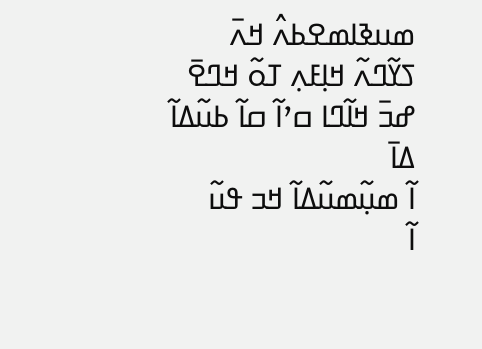ߘߎߢߊߘߐߕߍ߮ ߞߍ߫ ߖߌ߬ߣߍ߬ ߞߊ߲ߓߍ߲ ߠߋ߬ ߞߣߐ߫ ߝߏ߫ ߞߊ߬ߣߊ ߛߴߊ߬ ߛߊ߬ ߕߎ߬ߡߊ߬ ߡߊ߫
ߊ߬ ߘߎ߲߬ߘߎ߬ߡߊ߬ ߞߏ ߟߎ߬
ߊ߬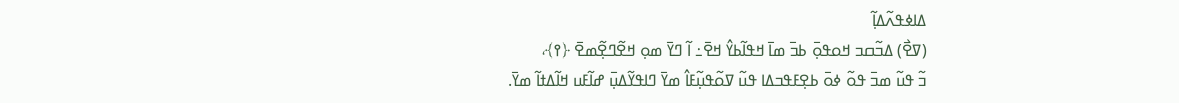ߡߊߦߟߍ߬ߡߊ߲߬
(ߜߐ߯) ߡߏ߬ߛߏ ߞߋߟߋ߲߫ ߕߏ߫ ߘߊ߫ ߞߟߊ߬ߕߌ߮ ߞߐ߫߸ ߊ߬ ߣߌ߫ ߘߋ߲ ߞߐ߬ߣߐ߲߬ߘߐ߫ ﴿߉﴾،
ߏ߬ ߟߎ߬ ߘߏ߫ ߟߋ߬ ߦߋ߫ ߕߐ߲ߓߟߏߡߊ ߟߎ߬ ߜߋ߬ߟߎ߲߬ߓߊ߮ ߘߌ߫ ߣߊߟߌ߬ߡߎ߲߫ ߝߊ߬ߓߎ ߞߊ߬ߡߙߊ߬ ߘߌ߫.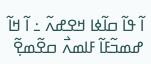ߊ߬ ߟߊ߬ ߛߊ߬ߦߊ ߞߐߝߍ߬ ߸ ߊ߬ ߞߊ߬ ߝߘߏ߬ߓߊ߬ ߓߊߘߍ߯ ߛߐ߬ߘߐ߲߬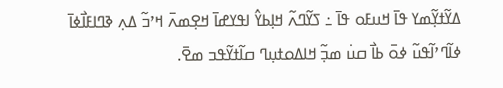ߡߌ߬ߙߌ߲߬ߘߌ ߟߊ߫ ߞߎߓߋ ߟߊ߫ ߸ ߖߌ߬ߣߍ߬ ߞߊ߲ߕߌ߮ ߊߟߌߝߊ߫ ߞߐ߲ߘߍ߫ ߞߴߏ߬ ߡߍ߲ ߢߣߊߓߊ߯ߦߊ߫ ߦߊ߬ߣߴߊ߬ߟߎ߬ ߦߋ߫ ߕߊ߯ ߛߎ߭ ߘߏ߲߬ ߞߊߡߋߙߎ߲ߣ ߛߊ߬ߙߌ߬ߟߏ ߘߐ߫.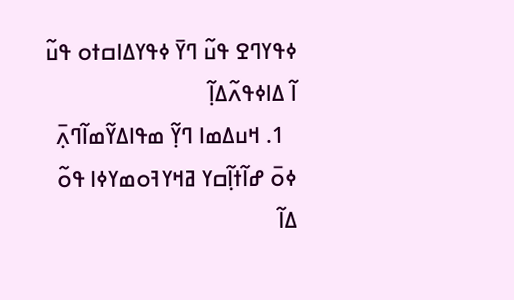ߦߟߌߣߐ ߟߎ߬ ߣߌ߫ ߦߟߌߡߊߛߙߋ ߟߎ߬
ߊ߬ ߡߊߦߟߍ߬ߡߊ߲߬
  1. ߞߎߡߘߊ ߣߌ߲߬ ߘߟߊߡߌ߬ߘߊ߬ߣߍ߲߫ ߦߋ߫ ߝߊ߬ߙߊ߲߬ߛߌ ߥߞߌߔߋߘߌߦߊ ߟߋ߬ ߡߊ߬